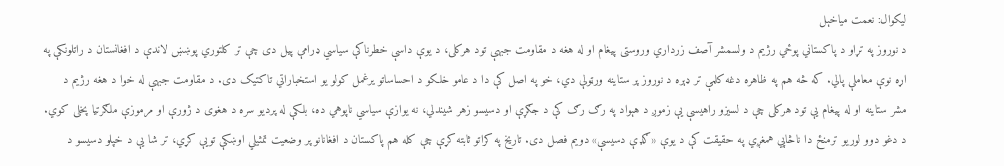لیکوال: نعمت میاخېل
د نوروز په تړاو د پاکستاني پوځي رژیم د ولسمشر آصف زرداري وروستی پیغام او له هغه د مقاومت جبهې تود هرکلی، د یوې داسې خطرناکې سیاسي ډرامې پیل دی چې تر کلتوري پوښښ لاندې د افغانستان د راتلونکې په اړه نوې معاملې پالي. که څه هم په ظاهره دغه کلمې تر ډېره د نوروز پر ستاینه ورټولې دي، خو په اصل کې دا د عامو خلکو د احساساتو یرغمل کولو یو استخباراتي تاکتیک دی. د مقاومت جبهې له خوا د هغه رژیم د مشر ستاینه او له پیغام یې تود هرکلی چې د لسیزو راهیسې یې زموږ د هېواد په رګ رګ کې د جګړې او دسیسو زهر شیندلي، نه یوازې سیاسي ناپوهي ده، بلکې له پردیو سره د هغوی د ژورې او مرموزې ملګرتیا پخلی کوي.
د دغو دوو لوریو ترمنځ دا ناڅاپي همغږي په حقیقت کې د یوې «ګډې دسیسې» دویم فصل دی. تاریخ په کراتو ثابته کړې چې کله هم پاکستان د افغانانو پر وضعیت تمثیلي اوښکې تویې کړي، تر شا یې د خپلو دسیسو د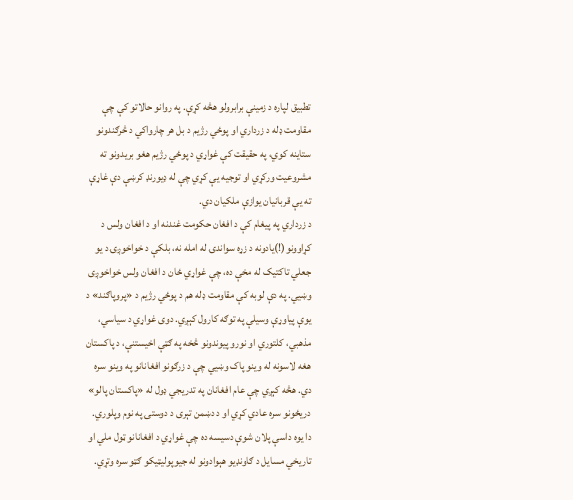تطبیق لپاره د زمینې برابرولو هڅه کړې. په روانو حالاتو کې چې مقاومت ډله د زرداري او پوځي رژیم د بل هر چارواکي د څرګندونو ستاینه کوي، په حقیقت کې غواړي د پوځي رژیم هغو بریدونو ته مشروعیت ورکړي او توجیه یې کړي چې له ډیورنډ کرښې دې غاړې ته یې قربانیان یوازې ملکيان دي.
د زرداري په پیغام کې د افغان حکومت غندنه او د افغان ولس د کړاوونو(!)یادونه د زړه سواندۍ له امله نه، بلکې د خواخوږۍ د یو جعلي تاکتیک له مخې ده، چې غواړي ځان د افغان ولس خواخوږی وښيي. په دې لوبه کې مقاومت ډله هم د پوځي رژیم د «پروپاګند» د یوې پیاوړې وسیلې په توګه کارول کېږي. دوی غواړي د سیاسي، مذهبي، کلتوري او نورو پیوندونو څخه په ګټې اخیستنې، د پاکستان هغه لاسونه له وینو پاک وښيي چې د زرګونو افغانانو په وینو سره دي. هڅه کېږي چې عام افغانان په تدریجي ډول له «پاکستان پالو» دریځونو سره عادي کړي او د دښمن تېری د دوستۍ په نوم وپلوري.
دا یوه داسې پلان شوې دسیسه ده چې غواړي د افغانانو ټول ملي او تاریخي مسایل د ګاونډیو هېوادونو له جیوپولیټیکو ګټو سره وتړي.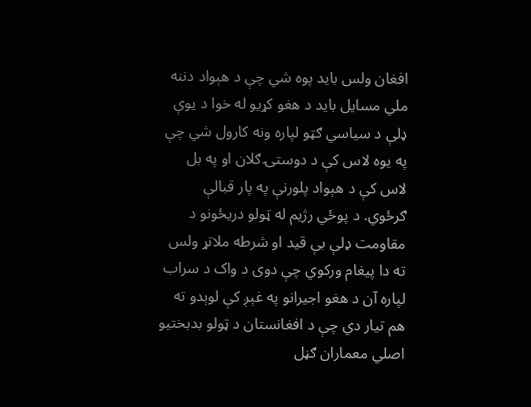افغان ولس باید پوه شي چې د هېواد دننه ملي مسایل باید د هغو کړیو له خوا د یوې ډلې د سیاسي ګټو لپاره ونه کارول شي چې په یوه لاس کې د دوستۍ ګلان او په بل لاس کې د هېواد پلورنې په پار قبالې ګرځوي. د پوځي رژیم له ټولو دریځونو د مقاومت ډلې بې قید او شرطه ملاتړ ولس ته دا پیغام ورکوي چې دوی د واک د سراب لپاره آن د هغو اجیرانو په غېږ کې لوېدو ته هم تیار دي چې د افغانستان د ټولو بدبختیو اصلي معماران ګڼل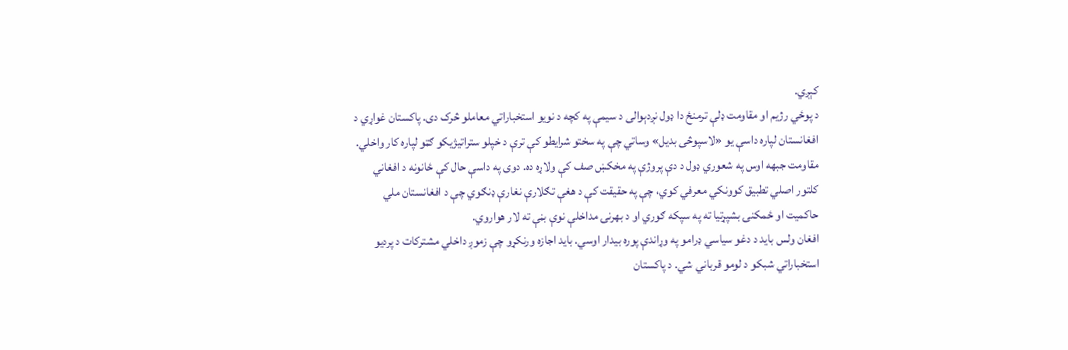کېږي.
د پوځي رژیم او مقاومت ډلې ترمنځ دا ډول نږدېوالی د سیمې په کچه د نویو استخباراتي معاملو څرک دی. پاکستان غواړي د افغانستان لپاره داسې یو «لاسپوڅی بدیل» وساتي چې په سختو شرایطو کې ترې د خپلو ستراتیژیکو ګټو لپاره کار واخلي. مقاومت جبهه اوس په شعوري ډول د دې پروژې په مخکښ صف کې ولاړه ده. دوی په داسې حال کې ځانونه د افغاني کلتور اصلي تطبیق کوونکي معرفي کوي، چې په حقیقت کې د هغې تګلارې نغارې ډنګوي چې د افغانستان ملي حاکمیت او ځمکنۍ بشپړتیا ته په سپکه ګوري او د بهرنۍ مداخلې نوې بڼې ته لار هواروي.
افغان ولس باید د دغو سیاسي ډرامو په وړاندې پوره بیدار اوسي. باید اجازه ورنکړو چې زموږ داخلي مشترکات د پردیو استخباراتي شبکو د لومو قرباني شي. د پاکستان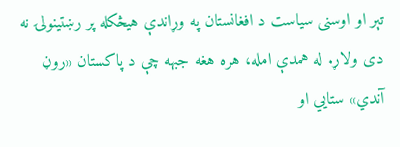تېر او اوسنی سیاست د افغانستان په وړاندې هیڅکله پر رښتینولۍ نه دی ولاړ. له همدې امله، هره هغه جبهه چې د پاکستان «روڼ آندي» ستايي او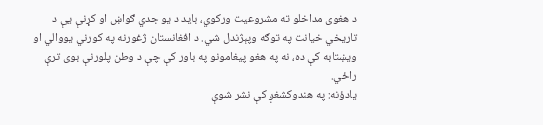د هغوی مداخلو ته مشروعیت ورکوي، باید د یو جدي ګواښ او کړنې یې د تاریخي خیانت په توګه وپېژندل شي. د افغانستان ژغورنه په کورني یووالي او ویښتابه کې ده، نه په هغو پیغامونو په باور کې چې د وطن پلورنې بوی ترې راځي.
یادؤنه: په هندوکشغږ کې نشر شوې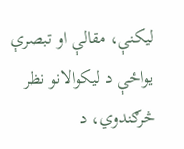لیکنې، مقالې او تبصرې یواځې د لیکوالانو نظر څرګندوي، د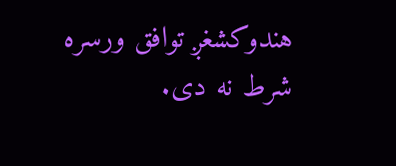هندوکشغږ توافق ورسره شرط نه دی.